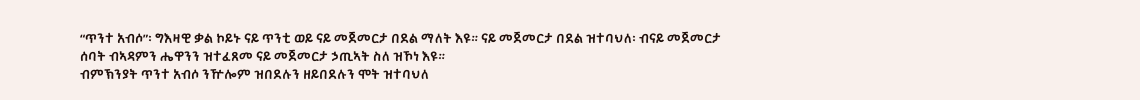“ጥንተ አብሶ”፡ ግእዛዊ ቃል ኮይኑ ናይ ጥንቲ ወይ ናይ መጀመርታ በደል ማለት እዩ። ናይ መጀመርታ በደል ዝተባህለ፡ ብናይ መጀመርታ ሰባት ብኣዳምን ሔዋንን ዝተፈጸመ ናይ መጀመርታ ኃጢኣት ስለ ዝኾነ እዩ።
ብምኽንያት ጥንተ አብሶ ንዅሎም ዝበደሉን ዘይበደሉን ሞት ዝተባህለ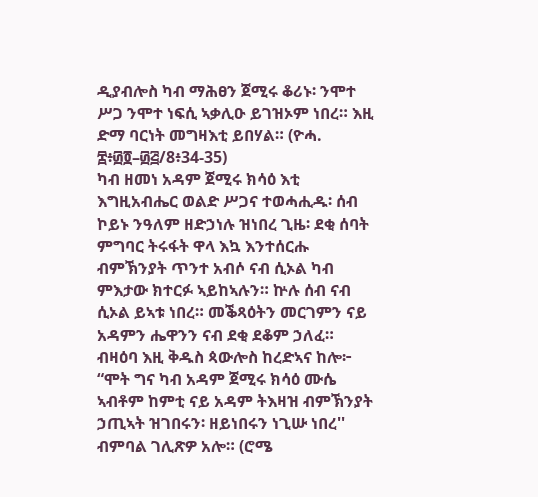ዲያብሎስ ካብ ማሕፀን ጀሚሩ ቆሪኑ፡ ንሞተ ሥጋ ንሞተ ነፍሲ ኣቃሊዑ ይገዝኦም ነበረ። እዚ ድማ ባርነት መግዛእቲ ይበሃል። (ዮሓ. ፰፥፴፬–፴፭/8፥34-35)
ካብ ዘመነ አዳም ጀሚሩ ክሳዕ እቲ እግዚአብሔር ወልድ ሥጋና ተወሓሒዱ፡ ሰብ ኮይኑ ንዓለም ዘድኃነሉ ዝነበረ ጊዜ፡ ደቂ ሰባት ምግባር ትሩፋት ዋላ እኳ እንተሰርሑ ብምኽንያት ጥንተ አብሶ ናብ ሲኦል ካብ ምእታው ክተርፉ ኣይከኣሉን። ኵሉ ሰብ ናብ ሲኦል ይኣቱ ነበረ። መቕጻዕትን መርገምን ናይ አዳምን ሔዋንን ናብ ደቂ ደቆም ኃለፈ። ብዛዕባ እዚ ቅዱስ ጳውሎስ ከረድኣና ከሎ፦ “ሞት ግና ካብ አዳም ጀሚሩ ክሳዕ ሙሴ ኣብቶም ከምቲ ናይ አዳም ትእዛዝ ብምኽንያት ኃጢኣት ዝገበሩን፡ ዘይነበሩን ነጊሡ ነበረ'' ብምባል ገሊጽዎ አሎ። (ሮሜ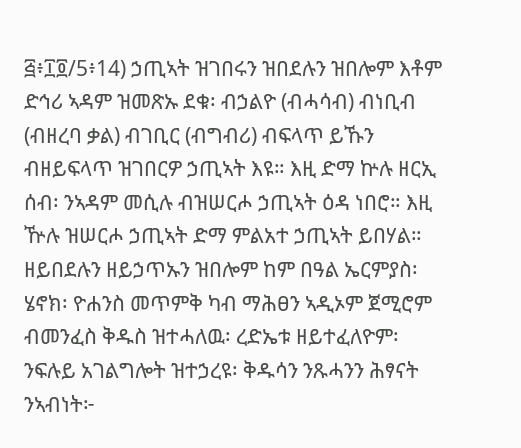፭፥፲፬/5፥14) ኃጢኣት ዝገበሩን ዝበደሉን ዝበሎም እቶም ድኅሪ ኣዳም ዝመጽኡ ደቁ፡ ብኃልዮ (ብሓሳብ) ብነቢብ (ብዘረባ ቃል) ብገቢር (ብግብሪ) ብፍላጥ ይኹን ብዘይፍላጥ ዝገበርዎ ኃጢኣት እዩ። እዚ ድማ ኵሉ ዘርኢ ሰብ፡ ንኣዳም መሲሉ ብዝሠርሖ ኃጢኣት ዕዳ ነበሮ። እዚ ዅሉ ዝሠርሖ ኃጢኣት ድማ ምልአተ ኃጢኣት ይበሃል። ዘይበደሉን ዘይኃጥኡን ዝበሎም ከም በዓል ኤርምያስ፡ ሄኖክ፡ ዮሐንስ መጥምቅ ካብ ማሕፀን ኣዲኦም ጀሚሮም ብመንፈስ ቅዱስ ዝተሓለዉ፡ ረድኤቱ ዘይተፈለዮም፡ ንፍሉይ አገልግሎት ዝተኃረዩ፡ ቅዱሳን ንጹሓንን ሕፃናት ንኣብነት፦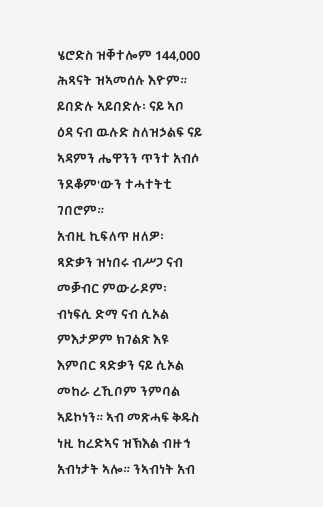ሄሮድስ ዝቐተሎም 144,000 ሕጻናት ዝኣመሰሉ እዮም። ይበድሉ ኣይበድሉ፡ ናይ ኣቦ ዕዳ ናብ ዉሉድ ስለዝኃልፍ ናይ ኣዳምን ሔዋንን ጥንተ አብሶ ንደቆም'ውን ተሓተትቲ ገበሮም።
አብዚ ኪፍለጥ ዘለዎ፡ ጻድቃን ዝነበሩ ብሥጋ ናብ መቓብር ምውራዶም፡ ብነፍሲ ድማ ናብ ሲኦል ምእታዎም ክገልጽ እዩ እምበር ጻድቃን ናይ ሲኦል መከራ ረኺቦም ንምባል ኣይኮነን። ኣብ መጽሓፍ ቅዱስ ነዚ ከረድኣና ዝኽእል ብዙኅ አብነታት ኣሎ። ንኣብነት አብ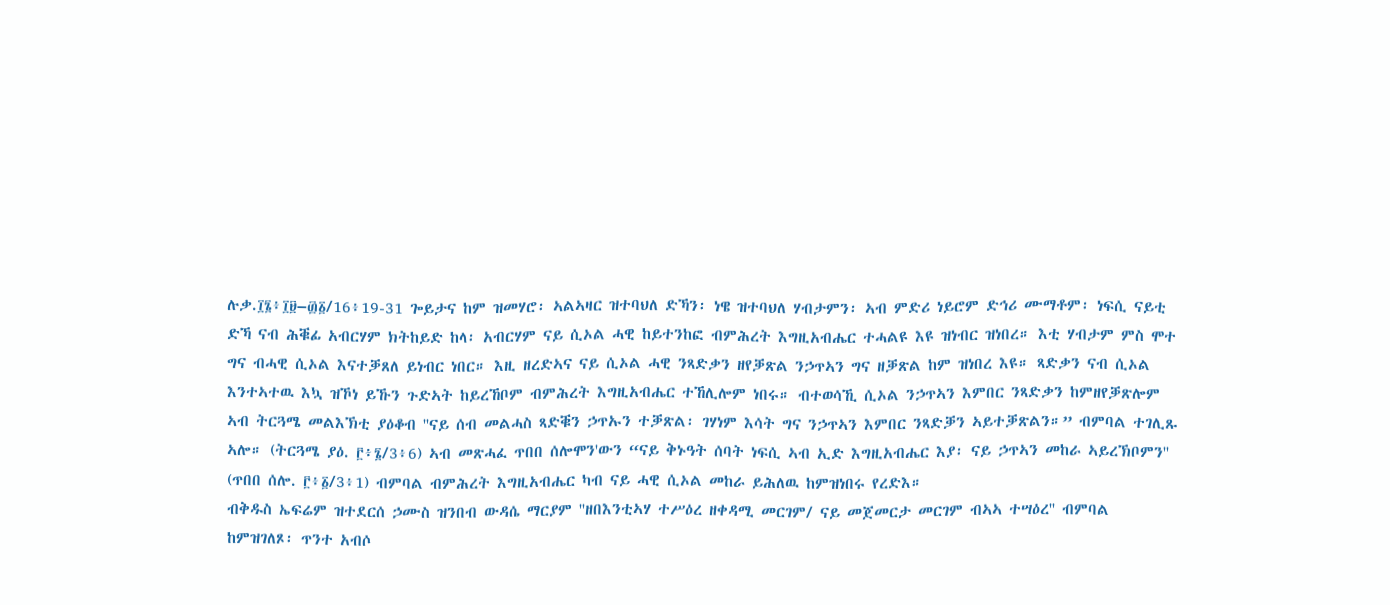ሉቃ.፲፮፥፲፱–፴፩/16፥19-31 ጐይታና ከም ዝመሃሮ፡ ኣልኣዛር ዝተባህለ ድኻን፡ ነዌ ዝተባህለ ሃብታምን፡ ኣብ ምድሪ ነይሮም ድኅሪ ሙማቶም፡ ነፍሲ ናይቲ ድኻ ናብ ሕቑፊ አብርሃም ክትከይድ ከላ፡ አብርሃም ናይ ሲኦል ሓዊ ከይተንከፎ ብምሕረት እግዚአብሔር ተሓልዩ እዩ ዝነብር ዝነበረ። እቲ ሃብታም ምስ ሞተ ግና ብሓዊ ሲኦል እናተቓጸለ ይነብር ነበር። እዚ ዘረድኣና ናይ ሲኦል ሓዊ ንጻድቃን ዘየቓጽል ንኃጥኣን ግና ዘቓጽል ከም ዝነበረ እዩ። ጻድቃን ናብ ሲኦል እንተኣተዉ እኳ ዝኾነ ይኹን ጉድኣት ከይረኸቦም ብምሕረት እግዚአብሔር ተኸሊሎም ነበሩ። ብተወሳኺ ሲኦል ንኃጥኣን እምበር ንጻድቃን ከምዘየቓጽሎም ኣብ ትርጓሜ መልእኽቲ ያዕቆብ ''ናይ ሰብ መልሓስ ጻድቑን ኃጥኡን ተቓጽል፡ ገሃነም እሳት ግና ንኃጥኣን እምበር ንጻድቓን ኣይተቓጽልን።” ብምባል ተገሊጹ ኣሎ። (ትርጓሜ ያዕ. ፫፥፮/3፥6) ኣብ መጽሓፈ ጥበበ ሰሎሞን'ውን “ናይ ቅኑዓት ሰባት ነፍሲ ኣብ ኢድ እግዚአብሔር እያ፡ ናይ ኃጥኣን መከራ ኣይረኽቦምን'' (ጥበበ ሰሎ. ፫፥፩/3፥1) ብምባል ብምሕረት እግዚአብሔር ካብ ናይ ሓዊ ሲኦል መከራ ይሕለዉ ከምዝነበሩ የረድእ።
ብቅዱስ ኤፍሬም ዝተደርሰ ኃሙስ ዝንበብ ውዳሴ ማርያም ''ዘበእንቲኣሃ ተሥዕረ ዘቀዳሚ መርገም/ ናይ መጀመርታ መርገም ብኣኣ ተሣዕረ'' ብምባል ከምዝገለጾ፡ ጥንተ አብሶ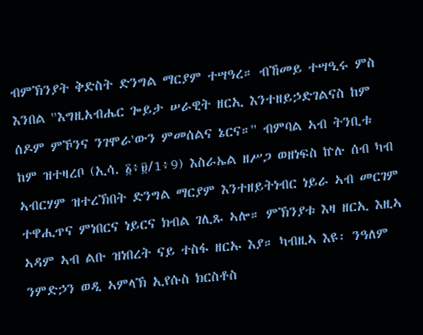ብምኽንያት ቅድስት ድንግል ማርያም ተሣዓረ። ብኸመይ ተሣዒሩ ምስ እንበል ''እግዚአብሔር ጐይታ ሠራዊት ዘርኢ እንተዘይኃድገልናስ ከም ሰዶም ምኾንና ንገሞራ'ውን ምመሰልና ኔርና።'' ብምባል ኣብ ትንቢቱ ከም ዝተዛረቦ (ኢሳ. ፩፥፱/1፥9) እስራኤል ዘሥጋ ወዘነፍስ ኵሉ ሰብ ካብ ኣብርሃም ዝተረኽበት ድንግል ማርያም እንተዘይትነብር ነይራ ኣብ መርገም ተዋሒጥና ምነበርና ነይርና ክብል ገሊጹ ኣሎ። ምኽንያቱ እዛ ዘርኢ እዚኣ ኣዳም ኣብ ልቡ ዝነበረት ናይ ተስፋ ዘርኡ እያ። ካብዚኣ እዩ፡ ንዓለም ንምድኃን ወዲ ኣምላኽ ኢየሱስ ክርስቶስ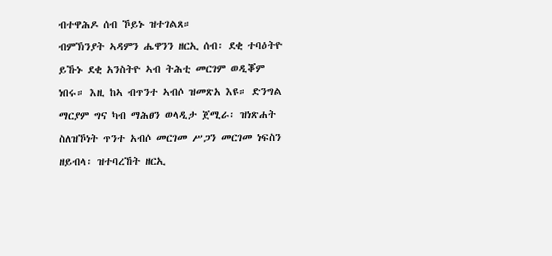ብተዋሕዶ ሰብ ኾይኑ ዝተገልጸ።
ብምኽንያት ኣዳምን ሔዋንን ዘርኢ ሰብ፡ ደቂ ተባዕትዮ ይኹኑ ደቂ አንስትዮ ኣብ ትሕቲ መርገም ወዲቖም ነበሩ። እዚ ከኣ ብጥንተ ኣብሶ ዝመጽአ እዩ። ድንግል ማርያም ግና ካብ ማሕፀን ወላዲታ ጀሚራ፡ ዝነጽሐት ስለዝኾነት ጥንተ አብሶ መርገመ ሥጋን መርገመ ነፍስን ዘይብላ፡ ዝተባረኸት ዘርኢ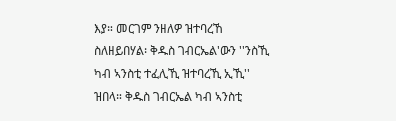እያ። መርገም ንዘለዎ ዝተባረኸ ስለዘይበሃል፡ ቅዱስ ገብርኤል'ውን ''ንስኺ ካብ ኣንስቲ ተፈሊኺ ዝተባረኺ ኢኺ'' ዝበላ። ቅዱስ ገብርኤል ካብ ኣንስቲ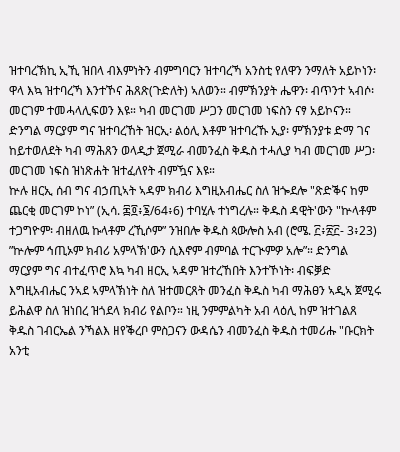ዝተባረኽኪ ኢኺ ዝበላ ብእምነትን ብምግባርን ዝተባረኻ አንስቲ የለዋን ንማለት አይኮነን፡ ዋላ እኳ ዝተባረኻ እንተኾና ሕጸጽ(ጉድለት) ኣለወን። ብምኽንያት ሔዋን፡ ብጥንተ ኣብሶ፡ መርገም ተመሓላሊፍወን እዩ። ካብ መርገመ ሥጋን መርገመ ነፍስን ናፃ አይኮናን። ድንግል ማርያም ግና ዝተባረኸት ዝርኢ፡ ልዕሊ እቶም ዝተባረኹ ኢያ፡ ምኽንያቱ ድማ ገና ከይተወለደት ካብ ማሕጸን ወላዲታ ጀሚራ ብመንፈስ ቅዱስ ተሓሊያ ካብ መርገመ ሥጋ፡ መርገመ ነፍስ ዝነጽሐት ዝተፈለየት ብምዃና እዩ።
ኵሉ ዘርኢ ሰብ ግና ብኃጢኣት ኣዳም ክብሪ እግዚአብሔር ስለ ዝጐደሎ "ጽድቕና ከም ጨርቂ መርገም ኮነ” (ኢሳ. ፷፬፥፮/64፥6) ተባሂሉ ተነግረሉ። ቅዱስ ዳዊት'ውን "ኵላቶም ተጋግዮም፡ ብዘለዉ ኩላቶም ረኺሶም” ንዝበሎ ቅዱስ ጳውሎስ አብ (ሮሜ. ፫፥፳፫- 3፥23) ”ኵሎም ኅጢኦም ክብሪ አምላኽ'ውን ሲእኖም ብምባል ተርጒምዎ አሎ”። ድንግል ማርያም ግና ብተፈጥሮ እኳ ካብ ዘርኢ ኣዳም ዝተረኸበት እንተኾነት፡ ብፍቓድ እግዚአብሔር ንኣደ ኣምላኽነት ስለ ዝተመርጸት መንፈስ ቅዱስ ካብ ማሕፀን ኣዲኣ ጀሚሩ ይሕልዋ ስለ ዝነበረ ዝጎደላ ክብሪ የልቦን። ነዚ ንምምልካት አብ ላዕሊ ከም ዝተገልጸ ቅዱስ ገብርኤል ንኻልእ ዘየቕረቦ ምስጋናን ውዳሴን ብመንፈስ ቅዱስ ተመሪሑ "ቡርክት አንቲ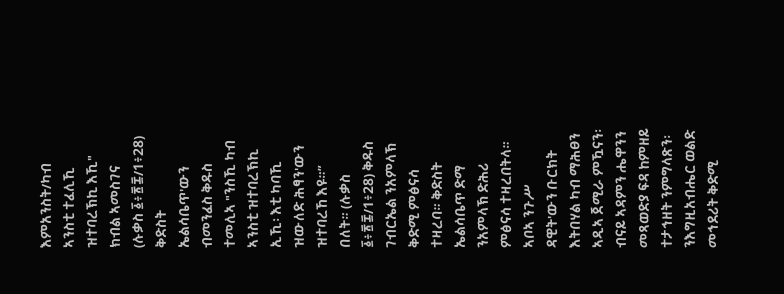እምአንስት/ካብ ኣንስቲ ተፈሊኺ ዝተባረኽኪ እኺ" ክብል ኣመስገና (ሉቃስ ፩፥፳፰/1፥28)
ቅድስት ኤልሳቤጥ'ውን ብመንፈስ ቅዱስ ተመሊኣ "ንስኺ ካብ ኣንስቲ ዝተባረኽኪ ኢኺ፡ እቲ ካባኺ ዝውለድ ሕፃን'ውን ዝተባረኸ እዩ።” በለት። (ሉቃስ ፩፥፳፰/1፥28) ቅዱስ ገብርኤል ንአምላኽ ቅድሚ ምፅናሳ ተዛረባ። ቅድስት ኤልሳቤጥ ድማ ንአምላኽ ድሕሪ ምፅናሳ ተዛረበትላ። ኣቦኣ ንጉሥ ዳዊት'ውን ቡርክት እትበሃል ካብ ማሕፀን ኣዲኣ ጀሚራ ምዃናን፡ ብናይ ኣዳምን ሔዋንን መጻወድያ ፍዳ ከምዘይ ተታኅዘት ንምግላጽን፡ ንእግዚአብሔር ወልድ መኅደሪት ቅድሚ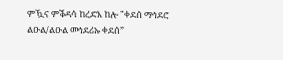ምዃና ምቕዳሳ ከረድእ ከሎ "ቀደሰ ማኅደሮ ልዑል/ልዑል መኅደሪኡ ቀደሰ”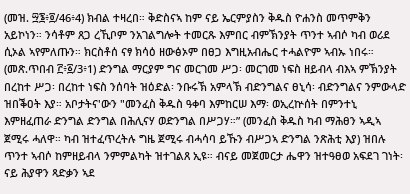(መዝ. ፵፮፥፬/46፥4) ክብል ተዛረበ። ቅድስናኣ ከም ናይ ኤርምያስን ቅዱስ ዮሐንስ መጥምቅን አይኮነን። ንሳቶም ጸጋ ረኺቦም ንአገልግሎት ተመርጹ እምበር ብምኽንያት ጥንተ ኣብሶ ካብ ወሪደ ሲኦል ኣየምለጡን። ክርስቶሰ ናፃ ክሳዕ ዘውፅኦም በፀጋ እግዚአብሔር ተሓልዮም ኣብኡ ነበሩ። (መጽ.ጥበብ ፫፥፩/3፥1) ድንግል ማርያም ግና መርገመ ሥጋ፡ መርገመ ነፍስ ዘይብላ ብእኣ ምኽንያት በረከተ ሥጋ፡ በረከተ ነፍስ ንሰባት ዝዕድል፡ ንቡሩኽ አምላኽ ብድንግልና ፀኒሳ፡ ብድንግልና ንምውላድ ዝበቕዐት እያ። አቦታትና'ውን "መንፈስ ቅዱስ ዓቀባ እምከርሠ እማ፡ ወኢረኵሰት በምንተኒ እምዘፈጠራ ድንግል ድንግል በሕሊናሃ ወድንግል በሥጋሃ።” (መንፈስ ቅዱስ ካብ ማሕፀን ኣዲኣ ጀሚሩ ሓለዋ። ካብ ዝተፈጥረትሉ ግዜ ጀሚሩ ብሓሳባ ይኹን ብሥጋኣ ድንግል ንጽሕቲ እያ) ዝበሉ ጥንተ ኣብሶ ከምዘይብላ ንምምልካት ዝተገልጸ ኢዩ። ብናይ መጀመርታ ሔዋን ዝተዓፀወ አፍደገ ገነት፡ ናይ ሕያዋን ጻድቃን ኣደ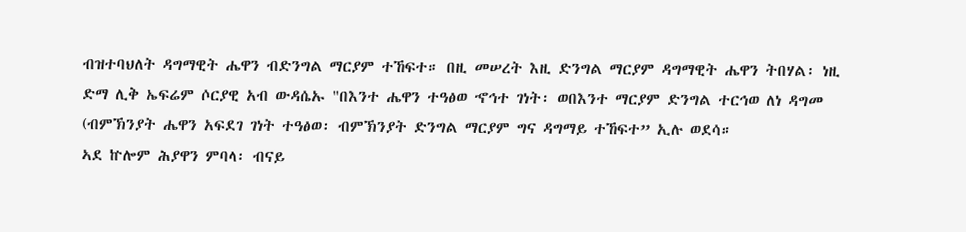ብዝተባህለት ዳግማዊት ሔዋን ብድንግል ማርያም ተኸፍተ። በዚ መሠረት እዚ ድንግል ማርያም ዳግማዊት ሔዋን ትበሃል፡ ነዚ ድማ ሊቅ ኤፍሬም ሶርያዊ አብ ውዳሴኡ "በእንተ ሔዋን ተዓፅወ ኆኅተ ገነት፡ ወበእንተ ማርያም ድንግል ተርኅወ ለነ ዳግመ (ብምኽንያት ሔዋን አፍደገ ገነት ተዓፅወ፡ ብምኽንያት ድንግል ማርያም ግና ዳግማይ ተኸፍተ” ኢሉ ወደሳ።
ኣደ ኵሎም ሕያዋን ምባላ፡ ብናይ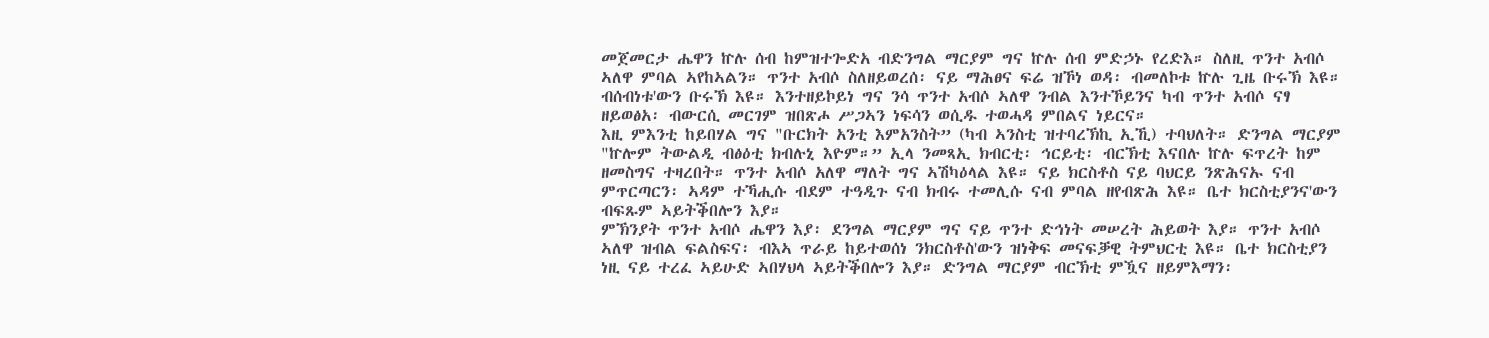መጀመርታ ሔዋን ኵሉ ሰብ ከምዝተጐድአ ብድንግል ማርያም ግና ኵሉ ሰብ ምድኃኑ የረድእ። ስለዚ ጥንተ አብሶ ኣለዋ ምባል ኣየከኣልን። ጥንተ አብሶ ስለዘይወረሰ፡ ናይ ማሕፀና ፍሬ ዝኾነ ወዳ፡ ብመለኮቱ ኵሉ ጊዜ ቡሩኽ እዩ። ብሰብነቱ'ውን ቡሩኽ እዩ። እንተዘይኮይነ ግና ንሳ ጥንተ አብሶ ኣለዋ ንብል እንተኾይንና ካብ ጥንተ አብሶ ናፃ ዘይወፅአ፡ ብውርሲ መርገም ዝበጽሖ ሥጋኣን ነፍሳን ወሲዱ ተወሓዳ ምበልና ነይርና።
እዚ ምእንቲ ከይበሃል ግና "ቡርክት አንቲ እምአንስት” (ካብ ኣንስቲ ዝተባረኽኪ ኢኺ) ተባህለት። ድንግል ማርያም "ኵሎም ትውልዲ ብፅዕቲ ክብሉኒ እዮም።” ኢላ ንመጻኢ ክብርቲ፡ ኅርይቲ፡ ብርኽቲ እናበሉ ኵሉ ፍጥረት ከም ዘመስግና ተዛረበት። ጥንተ አብሶ አለዋ ማለት ግና ኣሽካዕላል እዩ። ናይ ክርስቶስ ናይ ባህርይ ንጽሕናኡ ናብ ምጥርጣርን፡ ኣዳም ተኻሒሱ ብደም ተዓዲጉ ናብ ክብሩ ተመሊሱ ናብ ምባል ዘየብጽሕ እዩ። ቤተ ክርስቲያንና'ውን ብፍጹም ኣይትቕበሎን እያ።
ምኽንያት ጥንተ አብሶ ሔዋን እያ፡ ደንግል ማርያም ግና ናይ ጥንተ ድኅነት መሠረት ሕይወት እያ። ጥንተ አብሶ ኣለዋ ዝብል ፍልስፍና፡ ብእኣ ጥራይ ከይተወሰነ ንክርስቶስ'ውን ዝነቅፍ መናፍቓዊ ትምህርቲ እዩ። ቤተ ክርስቲያን ነዚ ናይ ተረፈ ኣይሁድ ኣበሃህላ ኣይትቕበሎን እያ። ድንግል ማርያም ብርኽቲ ምዃና ዘይምእማን፡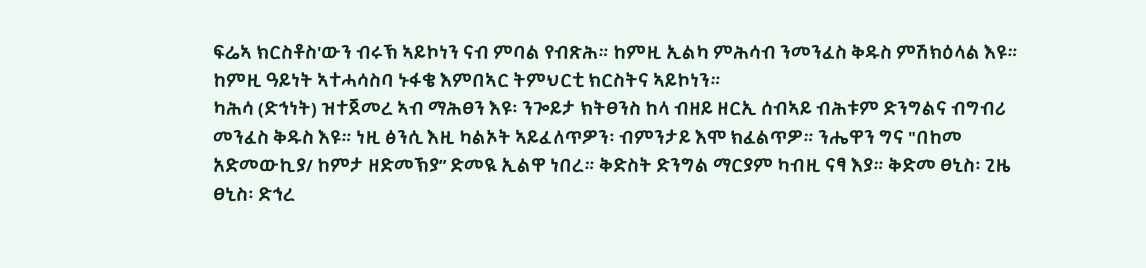ፍሬኣ ክርስቶስ'ውን ብሩኽ ኣይኮነን ናብ ምባል የብጽሕ። ከምዚ ኢልካ ምሕሳብ ንመንፈስ ቅዱስ ምሽክዕላል እዩ። ከምዚ ዓይነት ኣተሓሳስባ ኑፋቄ እምበኣር ትምህርቲ ክርስትና ኣይኮነን።
ካሕሳ (ድኅነት) ዝተጀመረ ኣብ ማሕፀን እዩ፡ ንጐይታ ክትፀንስ ከላ ብዘይ ዘርኢ ሰብኣይ ብሕቱም ድንግልና ብግብሪ መንፈስ ቅዱስ እዩ። ነዚ ፅንሲ እዚ ካልኦት ኣይፈለጥዎን፡ ብምንታይ እሞ ክፈልጥዎ። ንሔዋን ግና "በከመ አድመውኪያ/ ከምታ ዘድመኽያ” ድመዪ ኢልዋ ነበረ። ቅድስት ድንግል ማርያም ካብዚ ናፃ እያ። ቅድመ ፀኒስ፡ ጊዜ ፀኒስ፡ ድኅረ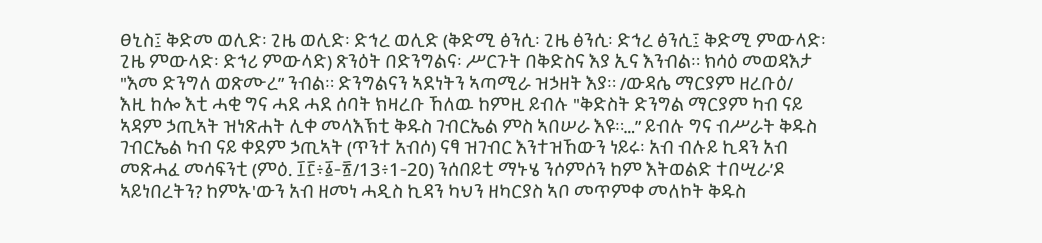ፀኒስ፤ ቅድመ ወሊድ፡ ጊዜ ወሊድ፡ ድኅረ ወሊድ (ቅድሚ ፅንሲ፡ ጊዜ ፅንሲ፡ ድኅረ ፅንሲ፤ ቅድሚ ምውላድ፡ ጊዜ ምውላድ፡ ድኅሪ ምውላድ) ጽንዕት በድንግልና፡ ሥርጉት በቅድስና እያ ኢና እንብል። ክሳዕ መወዳእታ "እመ ድንግለ ወጽሙረ” ንብል። ድንግልናን ኣደነትን ኣጣሚራ ዝኃዘት እያ። /ውዳሴ ማርያም ዘረቡዕ/
እዚ ከሎ እቲ ሓቂ ግና ሓደ ሓደ ሰባት ክዛረቡ ኸለዉ ከምዚ ይብሉ "ቅድስት ድንግል ማርያም ካብ ናይ ኣዳም ኃጢኣት ዝነጽሐት ሊቀ መላእኽቲ ቅዱስ ገብርኤል ምስ ኣበሠራ እዩ።…” ይብሉ ግና ብሥራት ቅዱስ ገብርኤል ካብ ናይ ቀደም ኃጢኣት (ጥንተ አብሶ) ናፃ ዝገብር እንተዝኸውን ነይሩ፡ አብ ብሉይ ኪዳን አብ መጽሓፈ መሳፍንቲ (ምዕ. ፲፫፥፩-፳/13፥1-20) ንሰበይቲ ማኑሄ ንሶምሶን ከም እትወልድ ተበሢራ’ዶ ኣይነበረትን? ከምኡ'ውን አብ ዘመነ ሓዲስ ኪዳን ካህን ዘካርያስ ኣቦ መጥምቀ መለኮት ቅዱስ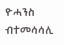ዮሓንስ ብተመሳሳሊ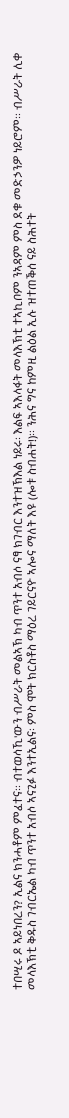ተበሢሩ ዶ ኣይነበረን? ኢልና ክንሓቶም ምፈተና። ብተወሳኺ'ውን ብሥራት መልኣኽ ካብ ጥንተ አብሶ ናፃ ክገብር እንተዝኽእል ነይሩ፡ እልፍ ኣእላፋት መላእኽቲ ተኣኪቦም ንኣዳም ምስ ደቁ መድኃንዎ ነይሮም። ብሥራት ሊቀ መላእኽቲ ቅዱስ ገብርኤል ካብ ጥንተ አብሶ ኣናጊፉ እንተኢልና፡ ምስ ሞት ክርስቶስ ማዕረ ገይርናዮ ኣሎና ማለት እዩ (ሎቱ ስብሐት!)። ንሕና ግና ከምዚ ልዕል ኢሉ ዝተጠቕሰ ናይ ስሕተት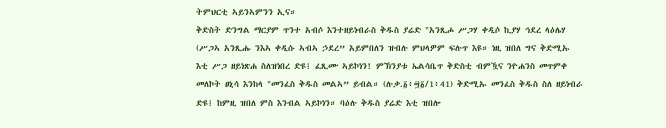ትምህርቲ ኣይንኣምንን ኢና።
ቅድስት ድንግል ማርያም ጥንተ አብሶ እንተዘይነብራስ ቅዱስ ያሬድ "አንጺሖ ሥጋሃ ቀዲሶ ኪያሃ ኅደረ ላዕሌሃ (ሥጋኣ አንጺሑ ንእኣ ቀዲሱ ኣብኣ ኃደረ” አይምበለን ዝብሉ ምህላዎም ፍሉጥ እዩ። ነዚ ዝበለ ግና ቅድሚኡ እቲ ሥጋ ዘይነጽሐ ስለዝነበረ ድዩ፧ ፈጺሙ ኣይኮነን! ምኽንያቱ ኤልሳቤጥ ቅድስቲ ብምዃና ንዮሐንስ መጥምቀ መለኮት ፀኒሳ እንከላ "መንፈስ ቅዱስ መልኣ” ይብል። (ሉቃ.፩፥፵፩/1፥41) ቅድሚኡ መንፈስ ቅዱስ ስለ ዘይነብራ ድዩ፧ ከምዚ ዝበለ ምስ እንብል ኣይኮነን። ባዕሉ ቅዱስ ያሬድ እቲ ዝበሎ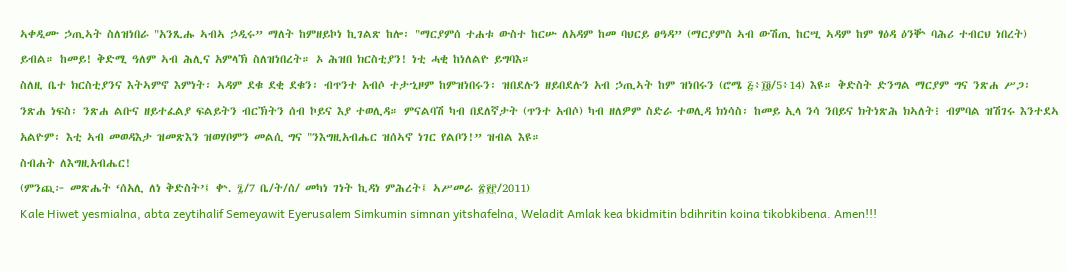ኣቀዲሙ ኃጢኣት ስለዝነበራ "አንጺሑ ኣብኣ ኃዲሩ” ማለት ከምዘይኮነ ኪገልጽ ከሎ፡ "ማርያምሰ ተሐቱ ውስተ ከርሡ ለአዳም ከመ ባህርይ ፀዓዳ” (ማርያምስ ኣብ ውሽጢ ከርሢ ኣዳም ከም ፃዕዳ ዕንቝ ባሕሪ ተብርህ ነበረት) ይብል። ከመይ! ቅድሚ ዓለም ኣብ ሕሊና አምላኽ ስለዝነበረት። ኦ ሕዝበ ክርስቲያን! ነቲ ሓቂ ከነለልዮ ይግባእ።
ስለዚ ቤተ ክርስቲያንና እትኣምኖ እምነት፡ ኣዳም ደቁ ደቂ ደቁን፡ ብጥንተ አብሶ ተታኂዞም ከምዝነበሩን፡ ዝበደሉን ዘይበደሉን አብ ኃጢኣት ከም ዝነበሩን (ሮሜ ፭፥፲፬/5፥14) እዩ። ቅድስት ድንግል ማርያም ግና ንጽሐ ሥጋ፡ ንጽሐ ነፍስ፡ ንጽሐ ልቡና ዘይተፈልያ ፍልይትን ብርኽትን ሰብ ኮይና እያ ተወሊዳ። ምናልባሽ ካብ በደለኛታት (ጥንተ አብሶ) ካብ ዘለዎም ስድራ ተወሊዳ ክነሳስ፡ ከመይ ኢላ ንሳ ንበይና ክትነጽሕ ክኣለት፧ ብምባል ዝሽገሩ እንተደኣ አልዮም፡ እቲ ኣብ መወዳእታ ዝመጽእን ዝወሃቦምን መልሲ ግና "ንእግዚአብሔር ዝሰኣኖ ነገር የልቦን!” ዝብል እዩ።
ስብሐት ለእግዚአብሔር!
(ምንጪ፦ መጽሔት ‘ሰአሊ ለነ ቅድስት’፤ ቍ. ፯/7 ቤ/ት/ሰ/ መካነ ገነት ኪዳነ ምሕረት፤ ኣሥመራ ፳፻፫/2011)
Kale Hiwet yesmialna, abta zeytihalif Semeyawit Eyerusalem Simkumin simnan yitshafelna, Weladit Amlak kea bkidmitin bdihritin koina tikobkibena. Amen!!!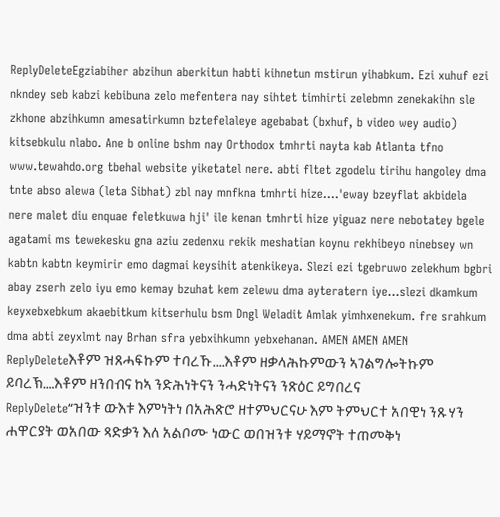ReplyDeleteEgziabiher abzihun aberkitun habti kihnetun mstirun yihabkum. Ezi xuhuf ezi nkndey seb kabzi kebibuna zelo mefentera nay sihtet timhirti zelebmn zenekakihn sle zkhone abzihkumn amesatirkumn bztefelaleye agebabat (bxhuf, b video wey audio) kitsebkulu nlabo. Ane b online bshm nay Orthodox tmhrti nayta kab Atlanta tfno www.tewahdo.org tbehal website yiketatel nere. abti fltet zgodelu tirihu hangoley dma tnte abso alewa (leta Sibhat) zbl nay mnfkna tmhrti hize....'eway bzeyflat akbidela nere malet diu enquae feletkuwa hji' ile kenan tmhrti hize yiguaz nere nebotatey bgele agatami ms tewekesku gna aziu zedenxu rekik meshatian koynu rekhibeyo ninebsey wn kabtn kabtn keymirir emo dagmai keysihit atenkikeya. Slezi ezi tgebruwo zelekhum bgbri abay zserh zelo iyu emo kemay bzuhat kem zelewu dma ayteratern iye...slezi dkamkum keyxebxebkum akaebitkum kitserhulu bsm Dngl Weladit Amlak yimhxenekum. fre srahkum dma abti zeyxlmt nay Brhan sfra yebxihkumn yebxehanan. AMEN AMEN AMEN
ReplyDeleteእቶም ዝጸሓፍኩም ተባረኹ....እቶም ዘቃላሕኩምውን ኣገልግሎትኩም ይባረኽ….እቶም ዘንበብና ከኣ ንድሕነትናን ንሓድነትናን ንጽዕር ይግበረና
ReplyDelete“ዝንቱ ውእቱ እምነትነ በአሕጽሮ ዘተምህርናሁ እም ትምህርተ አበዊነ ንጹሃን ሐዋርያት ወአበው ጻድቃን እለ አልቦሙ ነውር ወበዝንቱ ሃይማኖት ተጠመቅነ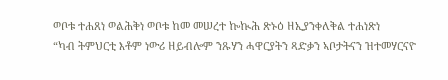ወቦቱ ተሐጸነ ወልሕቅነ ወቦቱ ከመ መሠረተ ኰኲሕ ጽኑዕ ዘኢያንቀለቅል ተሐነጽነ
“ካብ ትምህርቲ እቶም ነውሪ ዘይብሎም ንጹሃን ሓዋርያትን ጻድቃን ኣቦታትናን ዝተመሃርናዮ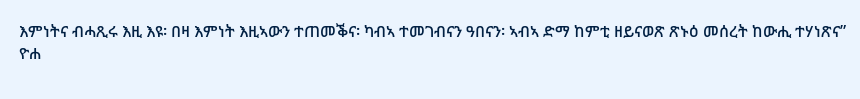እምነትና ብሓጺሩ እዚ እዩ፡ በዛ እምነት እዚኣውን ተጠመቕና፡ ካብኣ ተመገብናን ዓበናን፡ ኣብኣ ድማ ከምቲ ዘይናወጽ ጽኑዕ መሰረት ከውሒ ተሃነጽና”
ዮሐ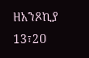ዘአንጾኪያ 13፣2ዐ